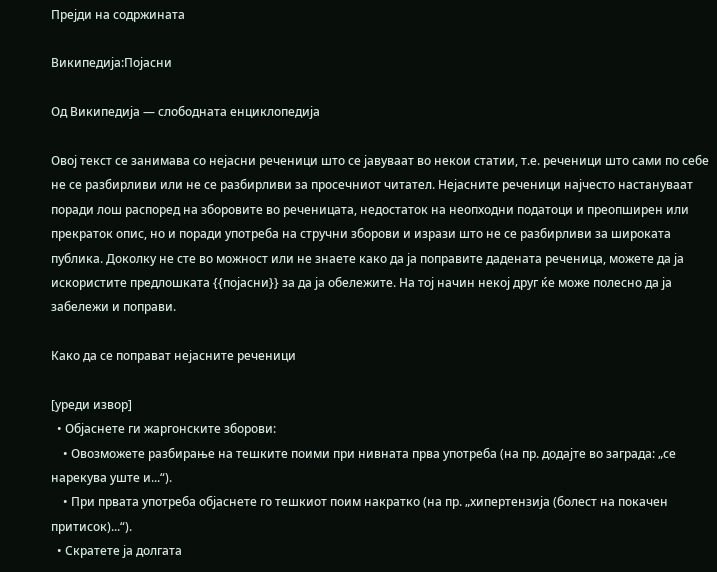Прејди на содржината

Википедија:Појасни

Од Википедија — слободната енциклопедија

Овој текст се занимава со нејасни реченици што се јавуваат во некои статии, т.е. реченици што сами по себе не се разбирливи или не се разбирливи за просечниот читател. Нејасните реченици најчесто настануваат поради лош распоред на зборовите во реченицата, недостаток на неопходни податоци и преопширен или прекраток опис, но и поради употреба на стручни зборови и изрази што не се разбирливи за широката публика. Доколку не сте во можност или не знаете како да ја поправите дадената реченица, можете да ја искористите предлошката {{појасни}} за да ја обележите. На тој начин некој друг ќе може полесно да ја забележи и поправи.

Како да се поправат нејасните реченици

[уреди извор]
  • Објаснете ги жаргонските зборови:
    • Овозможете разбирање на тешките поими при нивната прва употреба (на пр. додајте во заграда: „се нарекува уште и...“).
    • При првата употреба објаснете го тешкиот поим накратко (на пр. „хипертензија (болест на покачен притисок)...“).
  • Скратете ја долгата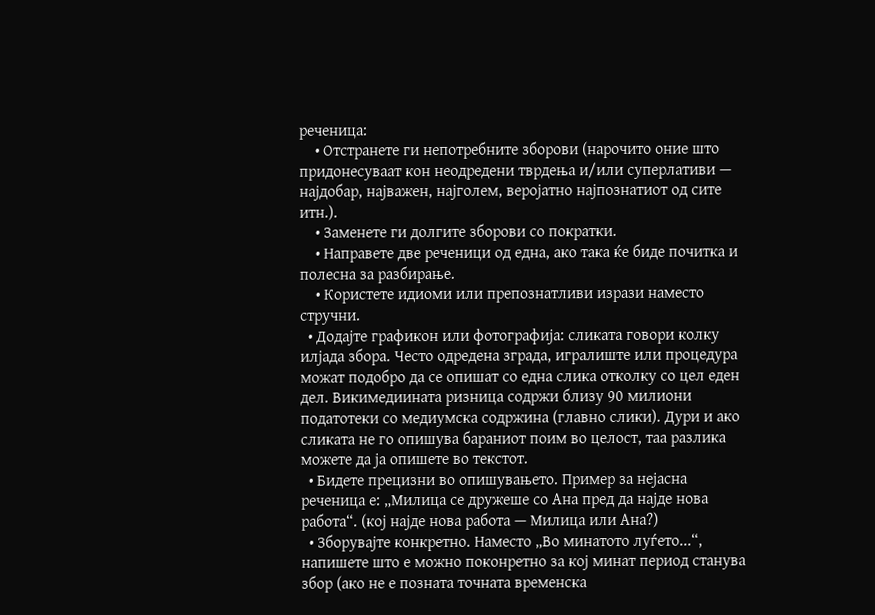реченица:
    • Отстранете ги непотребните зборови (нарочито оние што придонесуваат кон неодредени тврдења и/или суперлативи — најдобар, најважен, најголем, веројатно најпознатиот од сите итн.).
    • Заменете ги долгите зборови со пократки.
    • Направете две реченици од една, ако така ќе биде почитка и полесна за разбирање.
    • Користете идиоми или препознатливи изрази наместо стручни.
  • Додајте графикон или фотографија: сликата говори колку илјада збора. Често одредена зграда, игралиште или процедура можат подобро да се опишат со една слика отколку со цел еден дел. Викимедиината ризница содржи близу 90 милиони податотеки со медиумска содржина (главно слики). Дури и ако сликата не го опишува бараниот поим во целост, таа разлика можете да ја опишете во текстот.
  • Бидете прецизни во опишувањето. Пример за нејасна реченица е: „Милица се дружеше со Ана пред да најде нова работа“. (кој најде нова работа — Милица или Ана?)
  • Зборувајте конкретно. Наместо „Во минатото луѓето...“, напишете што е можно поконретно за кој минат период станува збор (ако не е позната точната временска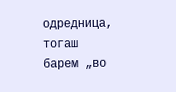одредница, тогаш барем „во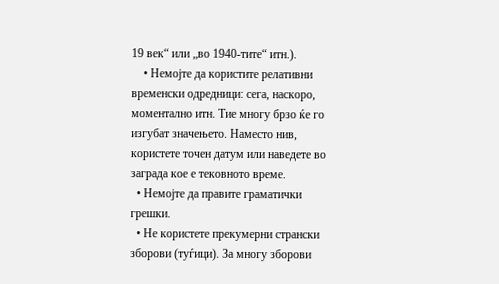19 век“ или „во 1940-тите“ итн.).
    • Немојте да користите релативни временски одредници: сега, наскоро, моментално итн. Тие многу брзо ќе го изгубат значењето. Наместо нив, користете точен датум или наведете во заграда кое е тековното време.
  • Немојте да правите граматички грешки.
  • Не користете прекумерни странски зборови (туѓици). За многу зборови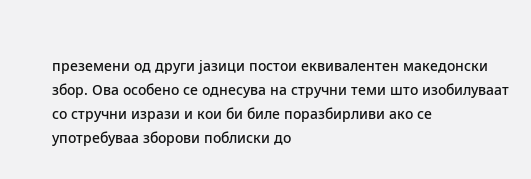преземени од други јазици постои еквивалентен македонски збор. Ова особено се однесува на стручни теми што изобилуваат со стручни изрази и кои би биле поразбирливи ако се употребуваа зборови поблиски до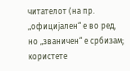читателот (на пр. „официјален“ е во ред, но „званичен“ е србизам; користете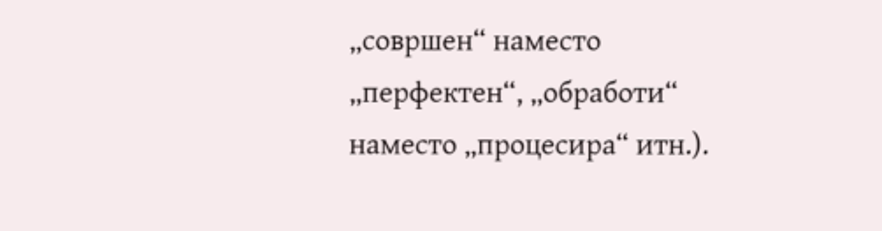„совршен“ наместо „перфектен“, „обработи“ наместо „процесира“ итн.).